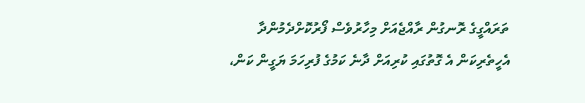ތަރައްގީގެ ރޮނގުން ރާއްޖެއަށް މިހާރުވެސް ފޯރުކޮށްދެމުންދާ އެހީތެރިކަން އެ ގޮތުގައި ކުރިއަށް ދާނެ ކަމުގެ ފުރިހަމަ ޔަގީން ކަން،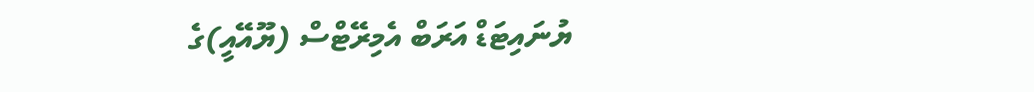ޔުނައިޓަޑް އަރަބް އެމިރޭޓްސް (ޔޫއޭއީ)ގެ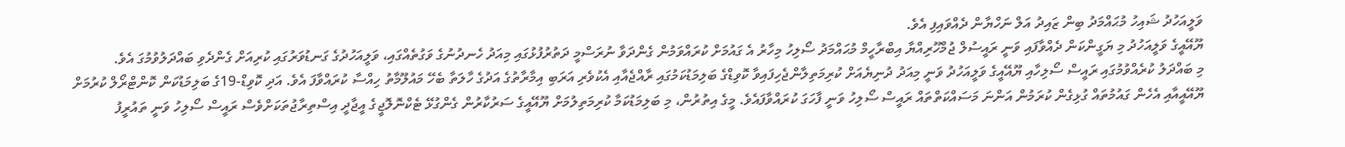ވަލީއަހުދު ޝައިހު މުޙައްމަދު ބިން ޒައިދު އަލް ނަހްޔާން ދެއްވައިފި އެވެ.
ޔޫއޭއީގެ ވަލީއަހުދު މި ޔަގީންކަން ދެއްވާފައި ވަނީ ރައީސުލް ޖުމްހޫރިއްޔާ އިބްރާހީމް މުޙައްމަދު ސޯލިހު މިހާރު އެ ގައުމަށް ކުރައްވަމުން ގެންދަވާ ނުރަސްމީ ދަތުރުފުޅުގައި މިއަދު ހެނދުނުގެ ވަގުތެއްގައި، ވަލީއަހުދުގެ ގަނޑުވަރުގައި ކުރިއަށް ގެންދެވި ބައްދަލުވުމުގަ އެވެ.
މި ބައްދަލު ކުރެއްވުމުގައި ރައީސް ސޯލިހާއި ޔޫއޭއީގެ ވަލީއަހުދު ވަނީ މިއަދު ދުނިޔެއަށް ކުރިމަތިލާންޖެހިފައިވާ ކޮވިޑްގެ ބަލިމަޑުކަމުގައި ރާއްޖެއާއި އެކުވެރި އަރަބި އިމާރާތުގެ އަދުގެ ހާލަތާ ބެހޭ މައުލޫމާތު ހިއްސާ ކުރައްވާފަ އެވެ. އަދި ކޮވިޑް-19ގެ ބަލިމަޑުކަން ކޮންޓްރޯލް ކުރުމަށް ޔޫއޭއީއާއި އެހެން ގައުމުތައް ގުޅިގެން ކުރަމުން އަންނަ މަސައްކަތްތައް ރައީސް ސޯލިހު ވަނީ ފާހަގަ ކުރައްވާފައެވެ. މީގެ އިތުރުން، މި ބަލިމަޑުކަމާ ކުރިމަތިލުމަށް ޔޫއޭއީގެ ސަރުކާރުން ގެންގުޅޭ ޓެކްނޮލޮޖީގެ އީޖާދީ އިސްތިރާޖުތަކަށްވެސް ރައީސް ސޯލިހު ވަނީ ތައުރީފު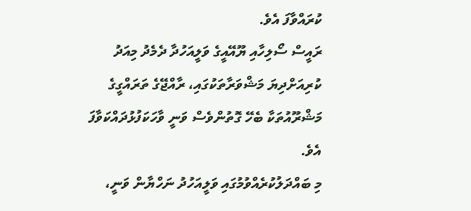ކުރައްވާފަ އެވެ.
ރައީސް ސޯލިހާއި ޔޫއޭއީގެ ވަލީއަހުދާ ދެމެދު މިއަދު ކުރިއަށްދިޔަ މަޝްވަރާތަކުގައި، ރާއްޖޭގެ ތަރައްގީގެ މަޝްރޫއުތަކާ ބެހޭ ގޮތުންވެސް ވަނީ ވާހަކަފުޅުދައްކަވާފަ އެވެ.
މި ބައްދަލުކުރެއްވުމުގައި ވަލީއަހުދު ނަހްޔާން ވަނީ،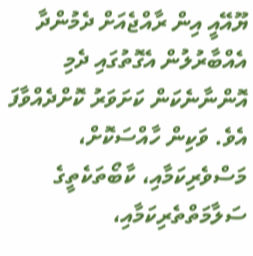ޔޫއޭއީ އިން ރާއްޖެއަށް ދެމުންދާ އެއްބާރުލުން އެގޮތުގައި ދެމި އޮންނާނެކަން ކަށަވަރު ކޮށްދެއްވާފަ އެވެ. ވަކިން ހާއްސަކޮށް، މަސްވެރިކަމާއި، ކާބޯތަކެތީގެ ސަލާމަތްތެރިކަމާއި،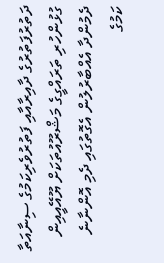ދަތުރުފަތުރުގެ ދާއިރާއާއި ފަތުރުވެރިކަމުގެ ސިނާއަތާ ގުޅުންހުރި ތަރައްގީގެ މަޝްރޫއުތަކަށް ޔޫއޭއީއިން ދެމުންދާ އެއްބާރުލުން އެގޮތުގައި ދެމި އޮންނާނެ ކަމުގެ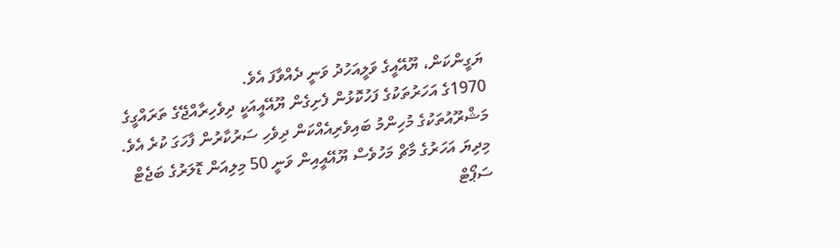ޔަގީންކަން، ޔޫއޭއީގެ ވަލީއަހުދު ވަނީ ދެއްވާފަ އެވެ.
1970ގެ އަހަރުތަކުގެ ފަހުކޮޅުން ފެށިގެން ޔޫއޭއީއަކީ ދިވެހިރާއްޖޭގެ ތަރައްގީގެ މަޝްރޫއުތަކުގެ މުހިންމު ބައިވެރިއެއްކަން ދިވެހި ސަރުކާރުން ފާހަގަ ކުރެ އެވެ. މިދިޔަ އަހަރުގެ މާޗް މަހުވެސް ޔޫއޭއީއިން ވަނީ 50 މިލިއަން ޑޮލަރުގެ ބަޖެޓް ސަޕޯޓް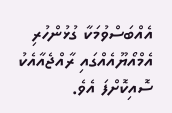އެއްބަސްވުމަކާ ގުޅުންހުރި އެމްއޯޔޫއެއްގައި ރާއްޖެއާއެކު ސޮއިކޮށްފަ އެވެ.